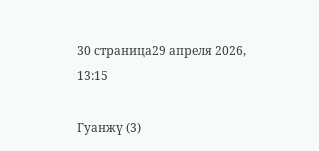30 страница29 апреля 2026, 13:15

Гуанжү (3)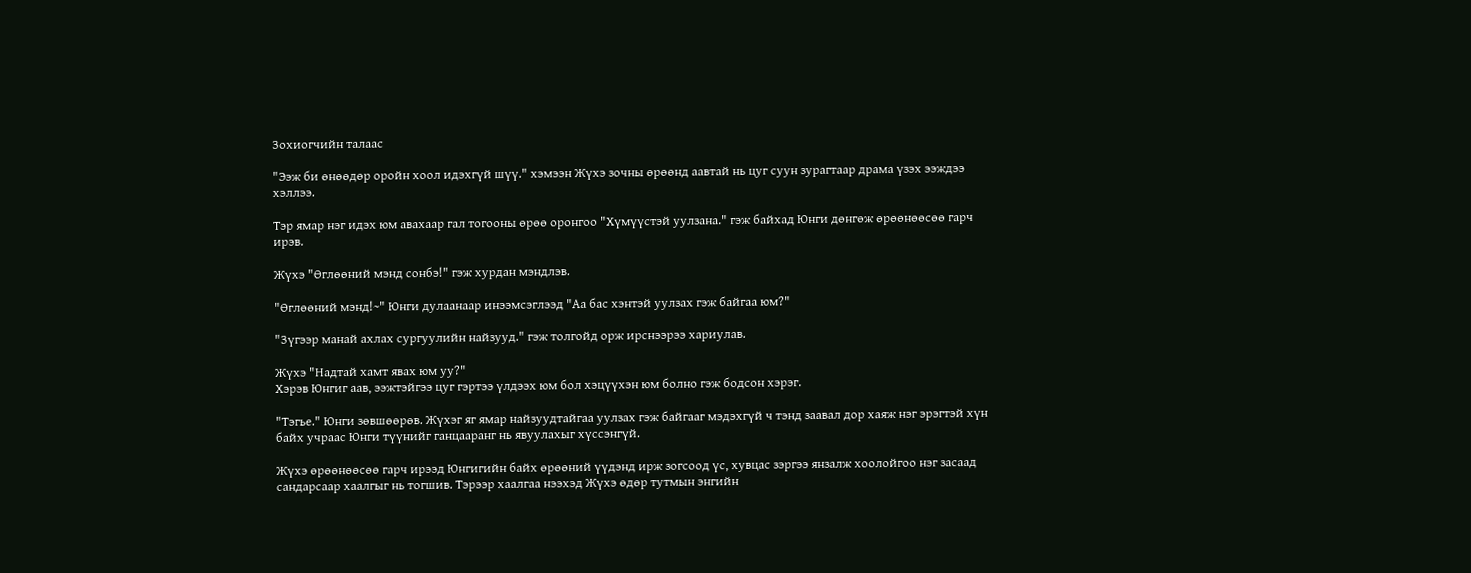Зохиогчийн талаас

"Ээж би өнөөдөр оройн хоол идэхгүй шүү." хэмээн Жүхэ зочны өрөөнд аавтай нь цуг суун зурагтаар драма үзэх ээждээ хэллээ.

Тэр ямар нэг идэх юм авахаар гал тогооны өрөө оронгоо "Хүмүүстэй уулзана." гэж байхад Юнги дөнгөж өрөөнөөсөө гарч ирэв.

Жүхэ "Өглөөний мэнд сонбэ!" гэж хурдан мэндлэв.

"Өглөөний мэнд!~" Юнги дулаанаар инээмсэглээд "Аа бас хэнтэй уулзах гэж байгаа юм?"

"Зүгээр манай ахлах сургуулийн найзууд." гэж толгойд орж ирснээрээ хариулав.

Жүхэ "Надтай хамт явах юм уу?"
Хэрэв Юнгиг аав, ээжтэйгээ цуг гэртээ үлдээх юм бол хэцүүхэн юм болно гэж бодсон хэрэг.

"Тэгье." Юнги зөвшөөрөв. Жүхэг яг ямар найзуудтайгаа уулзах гэж байгааг мэдэхгүй ч тэнд заавал дор хаяж нэг эрэгтэй хүн байх учраас Юнги түүнийг ганцааранг нь явуулахыг хүссэнгүй.

Жүхэ өрөөнөөсөө гарч ирээд Юнгигийн байх өрөөний үүдэнд ирж зогсоод үс, хувцас зэргээ янзалж хоолойгоо нэг засаад сандарсаар хаалгыг нь тогшив. Тэрээр хаалгаа нээхэд Жүхэ өдөр тутмын энгийн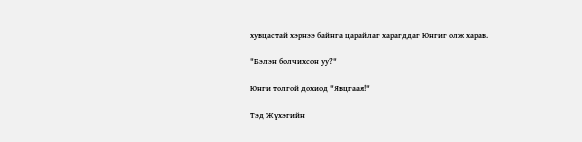хувцастай хэрнээ байнга царайлаг харагддаг Юнгиг олж харав.

"Бэлэн болчихсон уу?"

Юнги толгой дохиод "Явцгаая!"

Тэд Жүхэгийн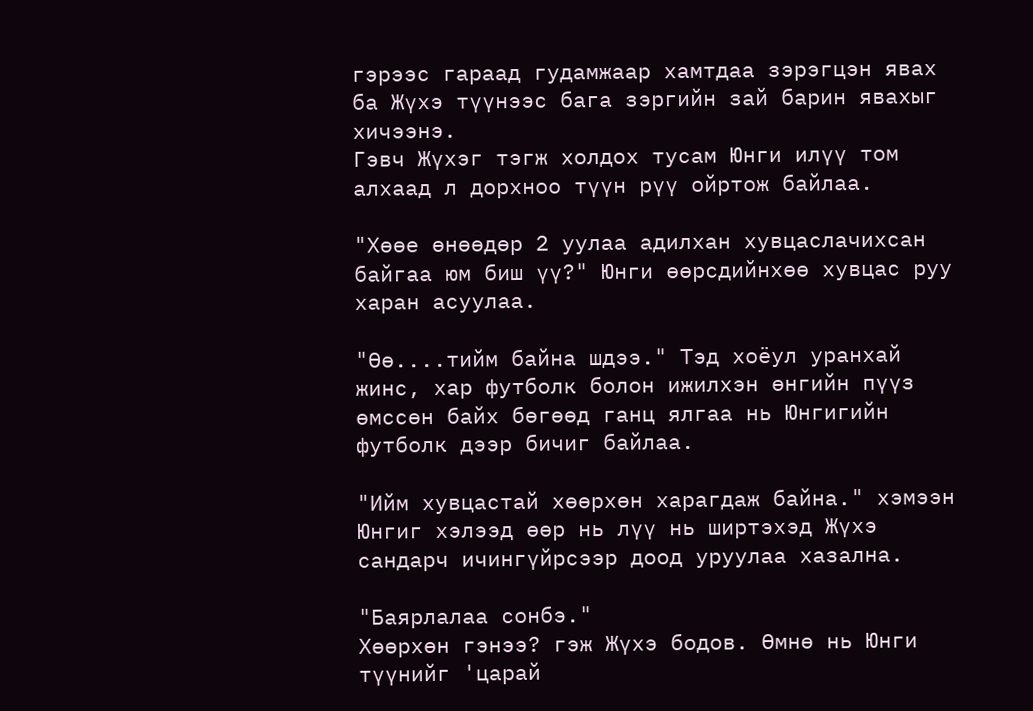гэрээс гараад гудамжаар хамтдаа зэрэгцэн явах ба Жүхэ түүнээс бага зэргийн зай барин явахыг хичээнэ.
Гэвч Жүхэг тэгж холдох тусам Юнги илүү том алхаад л дорхноо түүн рүү ойртож байлаа.

"Хөөе өнөөдөр 2 уулаа адилхан хувцаслачихсан байгаа юм биш үү?" Юнги өөрсдийнхөө хувцас руу харан асуулаа.

"Өө....тийм байна шдээ." Тэд хоёул уранхай жинс, хар футболк болон ижилхэн өнгийн пүүз өмссөн байх бөгөөд ганц ялгаа нь Юнгигийн футболк дээр бичиг байлаа.

"Ийм хувцастай хөөрхөн харагдаж байна." хэмээн Юнгиг хэлээд өөр нь лүү нь ширтэхэд Жүхэ сандарч ичингүйрсээр доод уруулаа хазална.

"Баярлалаа сонбэ."
Хөөрхөн гэнээ? гэж Жүхэ бодов. Өмнө нь Юнги түүнийг 'царай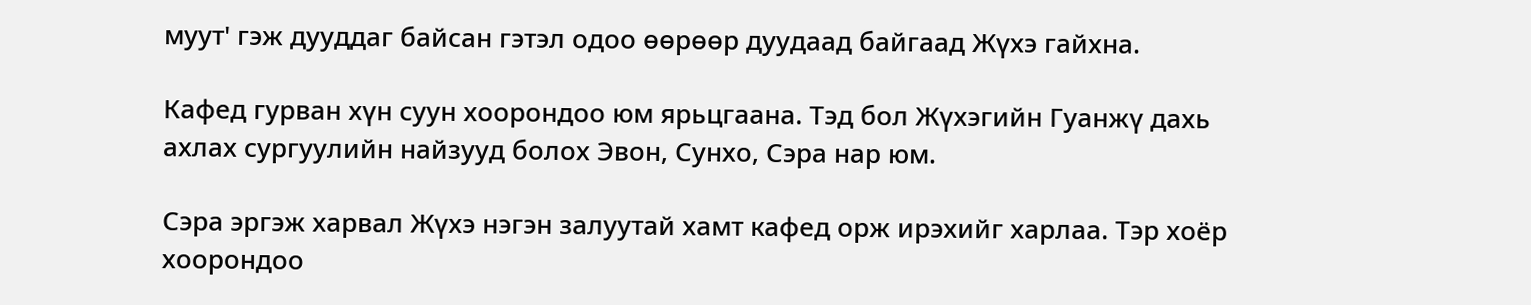муут' гэж дууддаг байсан гэтэл одоо өөрөөр дуудаад байгаад Жүхэ гайхна.

Кафед гурван хүн суун хоорондоо юм ярьцгаана. Тэд бол Жүхэгийн Гуанжү дахь ахлах сургуулийн найзууд болох Эвон, Сунхо, Сэра нар юм.

Сэра эргэж харвал Жүхэ нэгэн залуутай хамт кафед орж ирэхийг харлаа. Тэр хоёр хоорондоо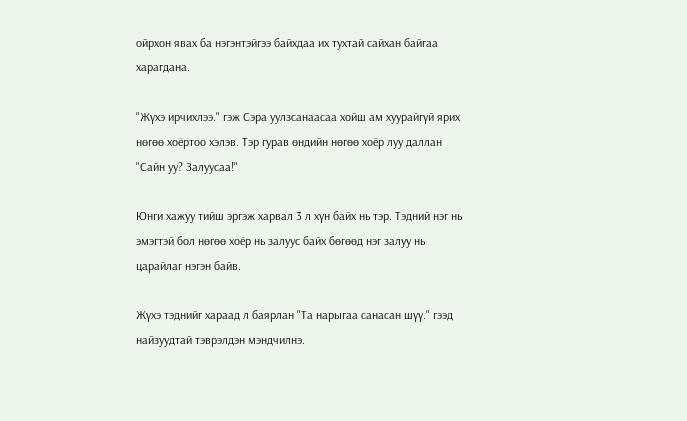ойрхон явах ба нэгэнтэйгээ байхдаа их тухтай сайхан байгаа харагдана.

"Жүхэ ирчихлээ." гэж Сэра уулзсанаасаа хойш ам хуурайгүй ярих нөгөө хоёртоо хэлэв. Тэр гурав өндийн нөгөө хоёр луу даллан "Сайн уу? Залуусаа!"

Юнги хажуу тийш эргэж харвал 3 л хүн байх нь тэр. Тэдний нэг нь эмэгтэй бол нөгөө хоёр нь залуус байх бөгөөд нэг залуу нь царайлаг нэгэн байв.

Жүхэ тэднийг хараад л баярлан "Та нарыгаа санасан шүү." гээд найзуудтай тэврэлдэн мэндчилнэ.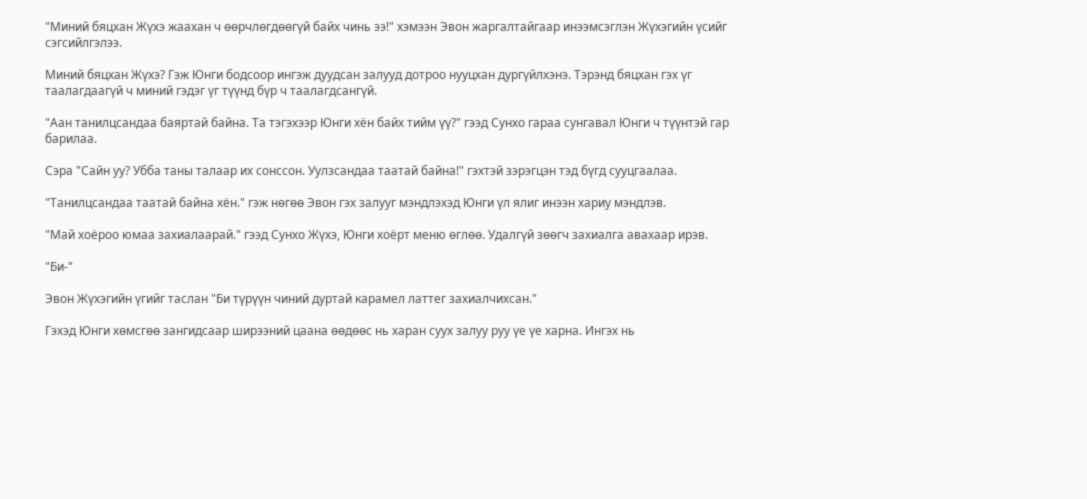"Миний бяцхан Жүхэ жаахан ч өөрчлөгдөөгүй байх чинь ээ!" хэмээн Эвон жаргалтайгаар инээмсэглэн Жүхэгийн үсийг сэгсийлгэлээ.

Миний бяцхан Жүхэ? Гэж Юнги бодсоор ингэж дуудсан залууд дотроо нууцхан дургүйлхэнэ. Тэрэнд бяцхан гэх үг таалагдаагүй ч миний гэдэг үг түүнд бүр ч таалагдсангүй.

"Аан танилцсандаа баяртай байна. Та тэгэхээр Юнги хён байх тийм үү?" гээд Сунхо гараа сунгавал Юнги ч түүнтэй гар барилаа.

Сэра "Сайн уу? Убба таны талаар их сонссон. Уулзсандаа таатай байна!" гэхтэй зэрэгцэн тэд бүгд сууцгаалаа.

"Танилцсандаа таатай байна хён." гэж нөгөө Эвон гэх залууг мэндлэхэд Юнги үл ялиг инээн хариу мэндлэв.

"Май хоёроо юмаа захиалаарай." гээд Сунхо Жүхэ, Юнги хоёрт меню өглөө. Удалгүй зөөгч захиалга авахаар ирэв.

"Би-"

Эвон Жүхэгийн үгийг таслан "Би түрүүн чиний дуртай карамел латтег захиалчихсан."

Гэхэд Юнги хөмсгөө зангидсаар ширээний цаана өөдөөс нь харан суух залуу руу үе үе харна. Ингэх нь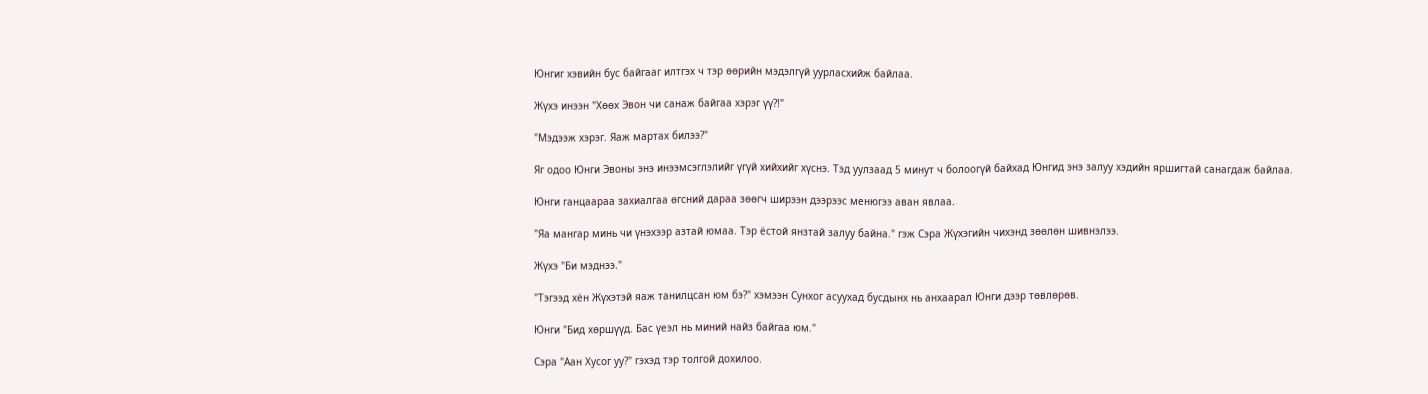Юнгиг хэвийн бус байгааг илтгэх ч тэр өөрийн мэдэлгүй уурласхийж байлаа.

Жүхэ инээн "Хөөх Эвон чи санаж байгаа хэрэг үү?!"

"Мэдээж хэрэг. Яаж мартах билээ?"

Яг одоо Юнги Эвоны энэ инээмсэглэлийг үгүй хийхийг хүснэ. Тэд уулзаад 5 минут ч болоогүй байхад Юнгид энэ залуу хэдийн яршигтай санагдаж байлаа.

Юнги ганцаараа захиалгаа өгсний дараа зөөгч ширээн дээрээс менюгээ аван явлаа.

"Яа мангар минь чи үнэхээр азтай юмаа. Тэр ёстой янзтай залуу байна." гэж Сэра Жүхэгийн чихэнд зөөлөн шивнэлээ.

Жүхэ "Би мэднээ."

"Тэгээд хён Жүхэтэй яаж танилцсан юм бэ?" хэмээн Сунхог асуухад бусдынх нь анхаарал Юнги дээр төвлөрөв.

Юнги "Бид хөршүүд. Бас үеэл нь миний найз байгаа юм."

Сэра "Аан Хусог уу?" гэхэд тэр толгой дохилоо.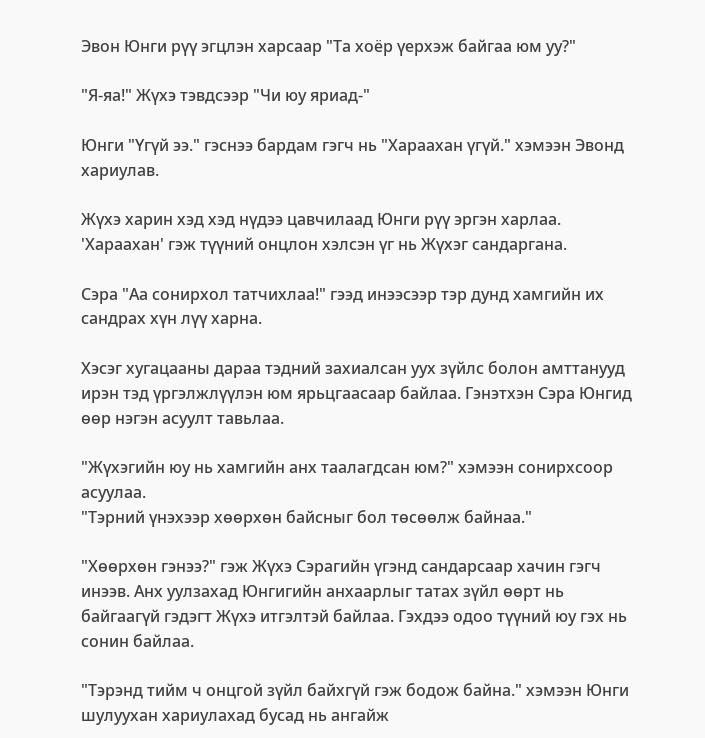Эвон Юнги рүү эгцлэн харсаар "Та хоёр үерхэж байгаа юм уу?"

"Я-яа!" Жүхэ тэвдсээр "Чи юу яриад-"

Юнги "Үгүй ээ." гэснээ бардам гэгч нь "Хараахан үгүй." хэмээн Эвонд хариулав.

Жүхэ харин хэд хэд нүдээ цавчилаад Юнги рүү эргэн харлаа. 'Хараахан' гэж түүний онцлон хэлсэн үг нь Жүхэг сандаргана.

Сэра "Аа сонирхол татчихлаа!" гээд инээсээр тэр дунд хамгийн их сандрах хүн лүү харна.

Хэсэг хугацааны дараа тэдний захиалсан уух зүйлс болон амттанууд ирэн тэд үргэлжлүүлэн юм ярьцгаасаар байлаа. Гэнэтхэн Сэра Юнгид өөр нэгэн асуулт тавьлаа.

"Жүхэгийн юу нь хамгийн анх таалагдсан юм?" хэмээн сонирхсоор асуулаа.
"Тэрний үнэхээр хөөрхөн байсныг бол төсөөлж байнаа."

"Хөөрхөн гэнээ?" гэж Жүхэ Сэрагийн үгэнд сандарсаар хачин гэгч инээв. Анх уулзахад Юнгигийн анхаарлыг татах зүйл өөрт нь байгаагүй гэдэгт Жүхэ итгэлтэй байлаа. Гэхдээ одоо түүний юу гэх нь сонин байлаа.

"Тэрэнд тийм ч онцгой зүйл байхгүй гэж бодож байна." хэмээн Юнги шулуухан хариулахад бусад нь ангайж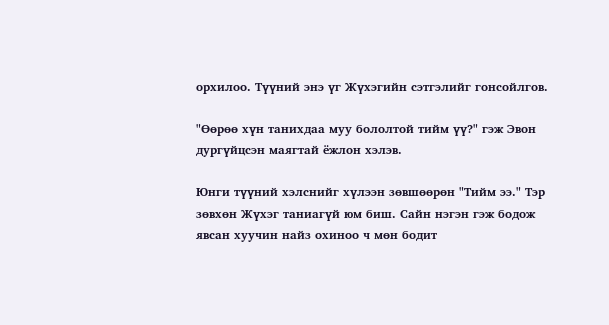орхилоо. Түүний энэ үг Жүхэгийн сэтгэлийг гонсойлгов.

"Өөрөө хүн танихдаа муу бололтой тийм үү?" гэж Эвон дургүйцсэн маягтай ёжлон хэлэв.

Юнги түүний хэлснийг хүлээн зөвшөөрөн "Тийм ээ." Тэр зөвхөн Жүхэг таниагүй юм биш. Сайн нэгэн гэж бодож явсан хуучин найз охиноо ч мөн бодит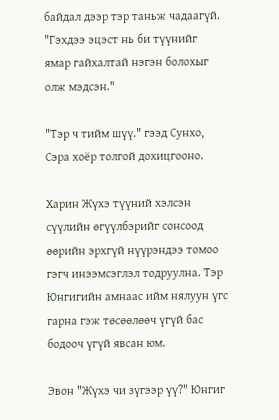байдал дээр тэр таньж чадаагүй.
"Гэхдээ эцэст нь би түүнийг ямар гайхалтай нэгэн болохыг олж мэдсэн."

"Тэр ч тийм шүү." гээд Сунхо, Сэра хоёр толгой дохицгооно.

Харин Жүхэ түүний хэлсэн сүүлийн өгүүлбэрийг сонсоод өөрийн эрхгүй нүүрэндээ томоо гэгч инээмсэглэл тодруулна. Тэр Юнгигийн амнаас ийм нялуун үгс гарна гэж төсөөлөөч үгүй бас бодооч үгүй явсан юм.

Эвон "Жүхэ чи зүгээр үү?" Юнгиг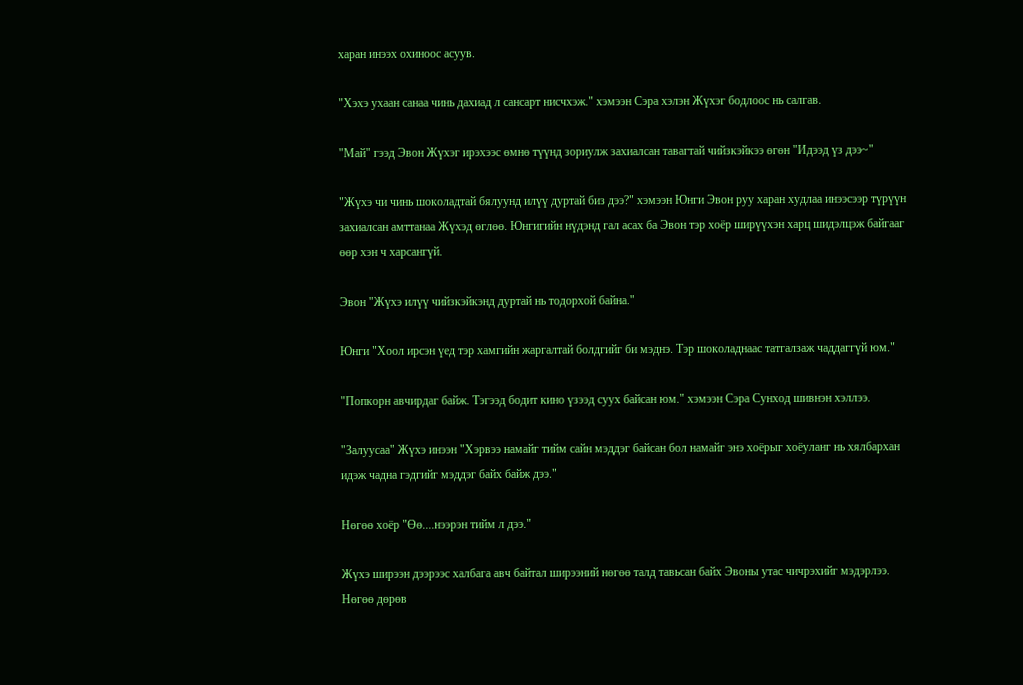харан инээх охиноос асуув.

"Хэхэ ухаан санаа чинь дахиад л сансарт нисчхэж." хэмээн Сэра хэлэн Жүхэг бодлоос нь салгав.

"Май" гээд Эвон Жүхэг ирэхээс өмнө түүнд зориулж захиалсан тавагтай чийзкэйкээ өгөн "Идээд үз дээ~"

"Жүхэ чи чинь шоколадтай бялуунд илүү дуртай биз дээ?" хэмээн Юнги Эвон руу харан худлаа инээсээр түрүүн захиалсан амттанаа Жүхэд өглөө. Юнгигийн нүдэнд гал асах ба Эвон тэр хоёр ширүүхэн харц шидэлцэж байгааг өөр хэн ч харсангүй.

Эвон "Жүхэ илүү чийзкэйкэнд дуртай нь тодорхой байна."

Юнги "Хоол ирсэн үед тэр хамгийн жаргалтай болдгийг би мэднэ. Тэр шоколаднаас татгалзаж чаддаггүй юм."

"Попкорн авчирдаг байж. Тэгээд бодит кино үзээд суух байсан юм." хэмээн Сэра Сунход шивнэн хэллээ.

"Залуусаа" Жүхэ инээн "Хэрвээ намайг тийм сайн мэддэг байсан бол намайг энэ хоёрыг хоёуланг нь хялбархан идэж чадна гэдгийг мэддэг байх байж дээ."

Нөгөө хоёр "Өө....нээрэн тийм л дээ."

Жүхэ ширээн дээрээс халбага авч байтал ширээний нөгөө талд тавьсан байх Эвоны утас чичрэхийг мэдэрлээ. Нөгөө дөрөв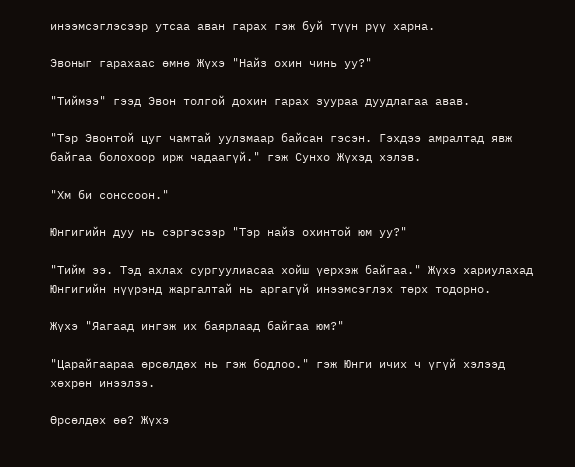инээмсэглэсээр утсаа аван гарах гэж буй түүн рүү харна.

Эвоныг гарахаас өмнө Жүхэ "Найз охин чинь уу?"

"Тиймээ" гээд Эвон толгой дохин гарах зуураа дуудлагаа авав.

"Тэр Эвонтой цуг чамтай уулзмаар байсан гэсэн. Гэхдээ амралтад явж байгаа болохоор ирж чадаагүй." гэж Сунхо Жүхэд хэлэв.

"Хм би сонссоон."

Юнгигийн дуу нь сэргэсээр "Тэр найз охинтой юм уу?"

"Тийм ээ. Тэд ахлах сургуулиасаа хойш үерхэж байгаа." Жүхэ хариулахад Юнгигийн нүүрэнд жаргалтай нь аргагүй инээмсэглэх төрх тодорно.

Жүхэ "Яагаад ингэж их баярлаад байгаа юм?"

"Царайгаараа өрсөлдөх нь гэж бодлоо." гэж Юнги ичих ч үгүй хэлээд хөхрөн инээлээ.

Өрсөлдөх өө? Жүхэ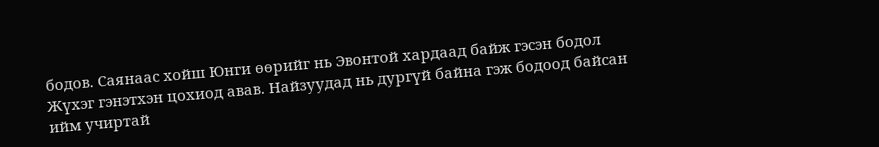бодов. Саянаас хойш Юнги өөрийг нь Эвонтой хардаад байж гэсэн бодол Жүхэг гэнэтхэн цохиод авав. Найзуудад нь дургүй байна гэж бодоод байсан ийм учиртай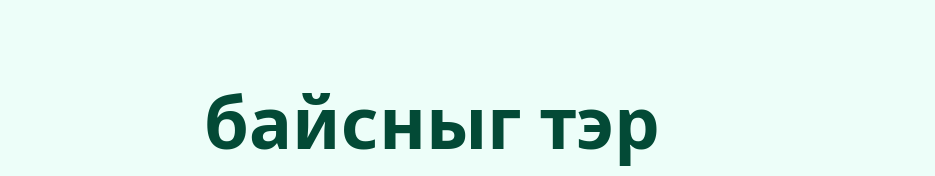байсныг тэр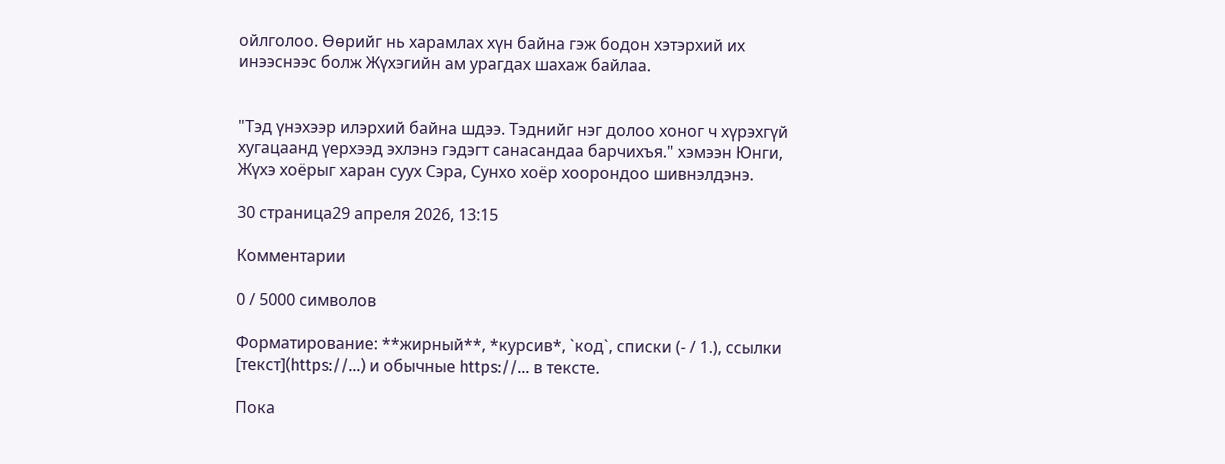ойлголоо. Өөрийг нь харамлах хүн байна гэж бодон хэтэрхий их инээснээс болж Жүхэгийн ам урагдах шахаж байлаа.


"Тэд үнэхээр илэрхий байна шдээ. Тэднийг нэг долоо хоног ч хүрэхгүй хугацаанд үерхээд эхлэнэ гэдэгт санасандаа барчихъя." хэмээн Юнги, Жүхэ хоёрыг харан суух Сэра, Сунхо хоёр хоорондоо шивнэлдэнэ.

30 страница29 апреля 2026, 13:15

Комментарии

0 / 5000 символов

Форматирование: **жирный**, *курсив*, `код`, списки (- / 1.), ссылки [текст](https://…) и обычные https://… в тексте.

Пока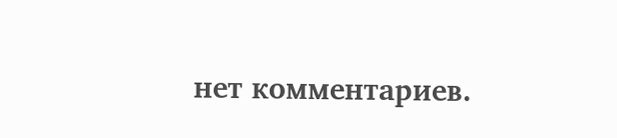нет комментариев.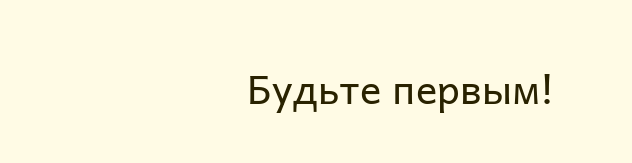Будьте первым!